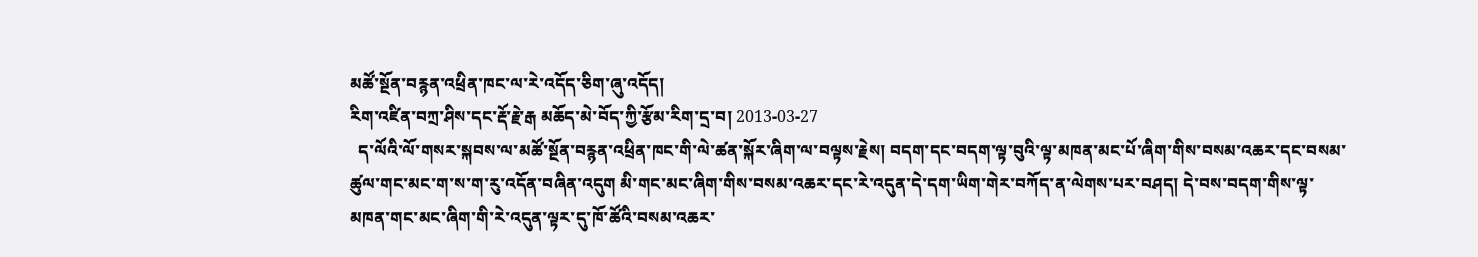མཚོ་སྔོན་བརྙན་འཕྲིན་ཁང་ལ་རེ་འདོད་ཅིག་ཞུ་འདོད།
རིག་འཛིན་བཀྲ་ཤིས་དང་རྡོ་རྗེ་རྒ མཆོད་མེ་བོད་ཀྱི་རྩོམ་རིག་དྲ་བ། 2013-03-27
  ད་ལོའི་ལོ་གསར་སྐབས་ལ་མཚོ་སྔོན་བརྙན་འཕྲིན་ཁང་གི་ལེ་ཚན་སྐོར་ཞིག་ལ་བལྟས་རྗེས། བདག་དང་བདག་ལྟ་བུའི་ལྟ་མཁན་མང་པོ་ཞིག་གིས་བསམ་འཆར་དང་བསམ་ཚུལ་གང་མང་ག་ས་ག་རུ་འདོན་བཞིན་འདུག མི་གང་མང་ཞིག་གིས་བསམ་འཆར་དང་རེ་འདུན་དེ་དག་ཡིག་གེར་བཀོད་ན་ལེགས་པར་བཤད། དེ་བས་བདག་གིས་ལྟ་མཁན་གང་མང་ཞིག་གི་རེ་འདུན་ལྟར་དུ་ཁོ་ཚོའི་བསམ་འཆར་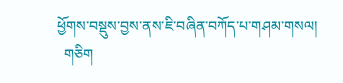ཕྱོགས་བསྡུས་བྱས་ནས་ཇི་བཞིན་བཀོད་པ་གཤམ་གསལ།
  གཅིག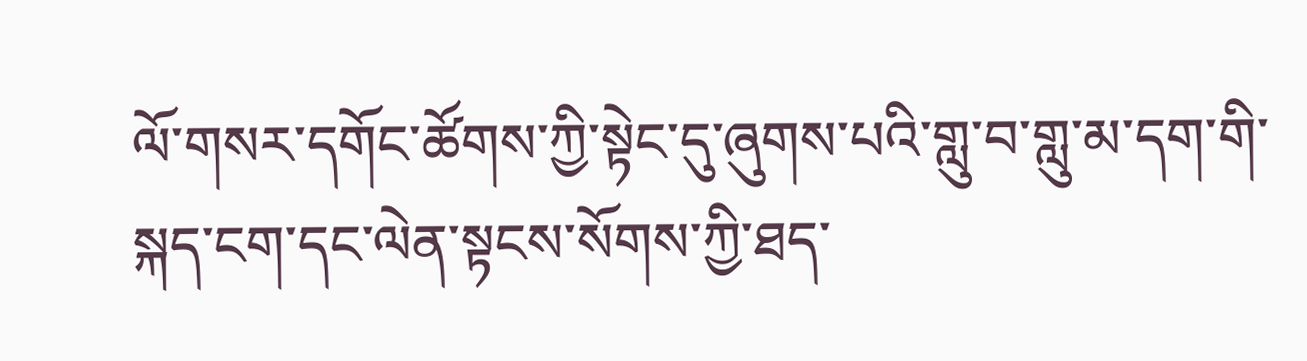ལོ་གསར་དགོང་ཚོགས་ཀྱི་སྟེང་དུ་ཞུགས་པའི་གླུ་བ་གླུ་མ་དག་གི་སྐད་ངག་དང་ལེན་སྟངས་སོགས་ཀྱི་ཐད་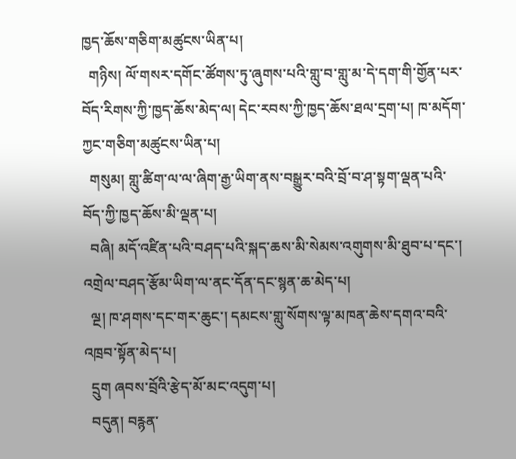ཁྱད་ཆོས་གཅིག་མཚུངས་ཡིན་པ།
  གཉིས། ལོ་གསར་དགོང་ཚོགས་ཏུ་ཞུགས་པའི་གླུ་བ་གླུ་མ་དེ་དག་གི་གྱོན་པར་བོད་རིགས་ཀྱི་ཁྱད་ཆོས་མེད་ལ། དེང་རབས་ཀྱི་ཁྱད་ཆོས་ཐལ་དྲག་པ། ཁ་མདོག་ཀྱང་གཅིག་མཚུངས་ཡིན་པ།
  གསུམ། གླུ་ཚིག་ལ་ལ་ཞིག་རྒྱ་ཡིག་ནས་བསྒྱུར་བའི་བྲོ་བ་ཤ་སྟག་ལྡན་པའི་བོད་ཀྱི་ཁྱད་ཆོས་མི་ལྡན་པ།
  བཞི། མདོ་འཛིན་པའི་བཤད་པའི་སྐད་ཆས་མི་སེམས་འགུགས་མི་ཐུབ་པ་དང་། འགྲེལ་བཤད་རྩོམ་ཡིག་ལ་ནང་དོན་དང་སྙན་ཆ་མེད་པ།
  ལྔ། ཁ་ཤགས་དང་གར་ཆུང་། དམངས་གླུ་སོགས་ལྟ་མཁན་ཆེས་དགའ་བའི་འཁྲབ་སྟོན་མེད་པ།
  དྲུག ཞབས་བྲོའི་རྩེད་མོ་མང་འདུག་པ།
  བདུན། བརྙན་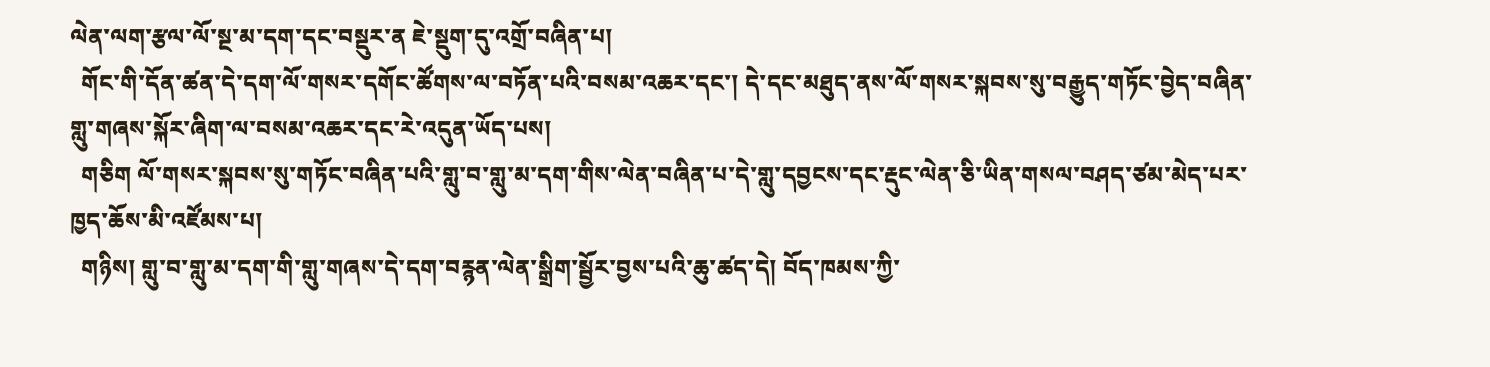ལེན་ལག་རྩལ་ལོ་སྔ་མ་དག་དང་བསྡུར་ན ཇེ་སྡུག་དུ་འགྲོ་བཞིན་པ།
  གོང་གི་དོན་ཚན་དེ་དག་ལོ་གསར་དགོང་ཚོགས་ལ་བཏོན་པའི་བསམ་འཆར་དང་། དེ་དང་མཐུད་ནས་ལོ་གསར་སྐབས་སུ་བརྒྱུད་གཏོང་བྱེད་བཞིན་གླུ་གཞས་སྐོར་ཞིག་ལ་བསམ་འཆར་དང་རེ་འདུན་ཡོད་པས།
  གཅིག ལོ་གསར་སྐབས་སུ་གཏོང་བཞིན་པའི་གླུ་བ་གླུ་མ་དག་གིས་ལེན་བཞིན་པ་དེ་གླུ་དབྱངས་དང་རྡུང་ལེན་ཅི་ཡིན་གསལ་བཤད་ཙམ་མེད་པར་ཁྱད་ཆོས་མི་འཛོམས་པ།
  གཉིས། གླུ་བ་གླུ་མ་དག་གི་གླུ་གཞས་དེ་དག་བརྙན་ལེན་སྒྲིག་སྦྱོར་བྱས་པའི་ཆུ་ཚད་དེ། བོད་ཁམས་ཀྱི་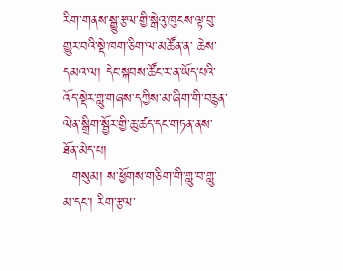རིག་གནས་སྒྱུ་རྩལ་གྱི་སྒེའུ་ཁུངས་ལྟ་བུ་གྱུར་བའི་སྡེ་ཁག་ཅིག་ལ་མཚོན་ན་ ཆེས་དམའ་ལ། དེང་སྐབས་ཚོང་ར་ན་ཡོད་པའི་འོད་སྡེར་གླུ་གཞས་དཀྱིས་མ་ཞིག་གི་བརྙན་ལེན་སྒྲིག་སྦྱོར་གྱི་ཆུ་ཚད་དང་གཏན་ནས་ཐོན་མེད་པ།
  གསུམ། ས་ཕྱོགས་གཅིག་གི་གླུ་བ་གླུ་མ་དང་། རིག་རྩལ་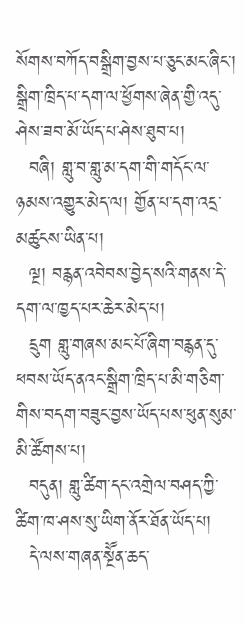སོགས་བཀོད་བསྒྲིག་བྱས་པ་ཅུང་མང་ཞིང་། སྒྲིག་ཁྲིད་པ་དག་ལ་ཕྱོགས་ཞེན་གྱི་འདུ་ཤེས་ཟབ་མོ་ཡོད་པ་ཤེས་ཐུབ་པ།
  བཞི། གླུ་བ་གླུ་མ་དག་གི་གདོང་ལ་ཉམས་འགྱུར་མེད་ལ། གྱོན་པ་དག་འདྲ་མཚུངས་ཡིན་པ།
  ལྔ། བརྙན་འབེབས་བྱེད་སའི་གནས་དེ་དག་ལ་ཁྱད་པར་ཆེར་མེད་པ།
  དྲུག གླུ་གཞས་མང་པོ་ཞིག་བརྙན་དུ་ཕབས་ཡོད་ནའང་སྒྲིག་ཁྲིད་པ་མི་གཅིག་གིས་བདག་བཟུང་བྱས་ཡོད་པས་ཕུན་སུམ་མི་ཚོགས་པ།
  བདུན། གླུ་ཚིག་དང་འགྲེལ་བཤད་ཀྱི་ཚིག་ཁ་ཤས་སུ་ཡིག་ནོར་ཐོན་ཡོད་པ།
  དེ་ལས་གཞན་སྔཽན་ཆད་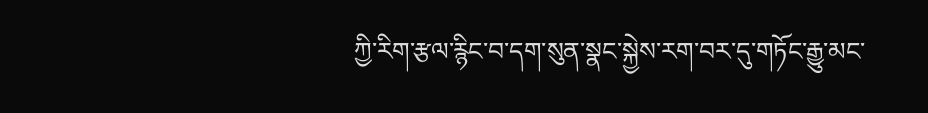ཀྱི་རིག་རྩལ་རྙིང་བ་དག་སུན་སྣང་སྐྱེས་རག་བར་དུ་གཏོང་རྒྱུ་མང་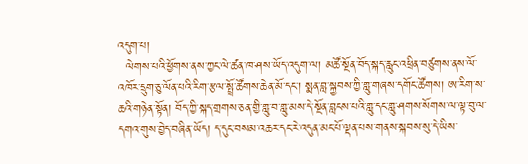འདུག་པ།
  ལེགས་པའི་ཕྱོགས་ནས་ཀྱང་ལེ་ཚན་ཁ་ཤས་ཡོད་འདུག་ལ། མཚོ་སྔོན་བོད་སྐད་རླུང་འཕྲིན་བཙུགས་ནས་ལོ་འཁོར་དྲུག་ཅུ་ལོན་པའི་རིག་རྩལ་སྤྲོ་ཚོགས་ཆེན་མོ་དང་། སྨན་བླ་སྐྱབས་ཀྱི་གླུ་གཞས་དགོང་ཚོགས། ཨ་རིག་ས་ཆའི་གཉེན་སྟོན། བོད་ཀྱི་སྐད་གྲགས་ཅན་གྱི་གླུ་བ་གླུ་མས་དེ་སྔོན་བླངས་པའི་གླུ་དང་གླུ་ཤགས་སོགས་ལ་ལྟ་བུ་ལ་དགའ་གུས་བྱེད་བཞིན་ཡོད། ད་དུང་བསམ་འཆར་དང་རེ་འདུན་མང་པོ་ལྡན་པས་གནས་སྐབས་སུ་དེ་ཡིས་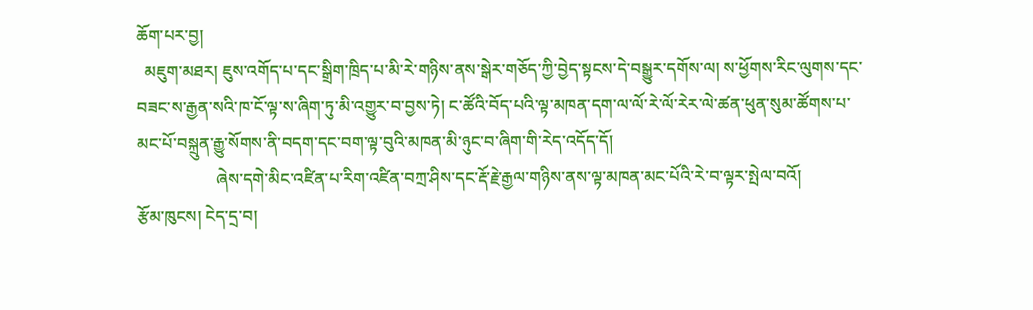ཆོག་པར་བྱ།
  མཇུག་མཐར། ཇུས་འགོད་པ་དང་སྒྲིག་ཁྲིད་པ་མི་རེ་གཉིས་ནས་སྒེར་གཅོད་ཀྱི་བྱེད་སྟངས་དེ་བསྒྱུར་དགོས་ལ། ས་ཕྱོགས་རིང་ལུགས་དང་བཟང་ས་རྒྱན་སའི་ཁ་ངོ་ལྟ་ས་ཞིག་ཏུ་མི་འགྱུར་བ་བྱས་ཏེ། ང་ཚོའི་བོད་པའི་ལྟ་མཁན་དག་ལ་ལོ་རེ་ལོ་རེར་ལེ་ཚན་ཕུན་སུམ་ཚོགས་པ་མང་པོ་བསྐྲུན་རྒྱུ་སོགས་ནི་བདག་དང་བག་ལྟ་བུའི་མཁན་མི་ཉུང་བ་ཞིག་གི་རེད་འདོད་དོ།
                   ཞེས་དགེ་མིང་འཛིན་པ་རིག་འཛིན་བཀྲ་ཤིས་དང་རྡོ་རྗེ་རྒྱལ་གཉིས་ནས་ལྟ་མཁན་མང་པོའི་རེ་བ་ལྟར་སྤེལ་བའོ།
རྩོམ་ཁུངས། ངེད་དྲ་བ།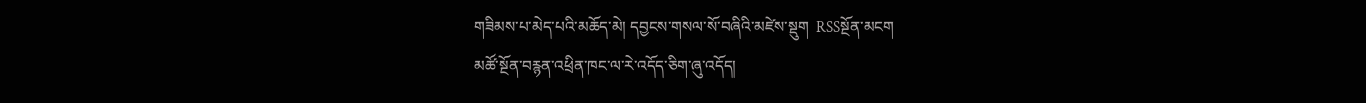གཟིམས་པ་མེད་པའི་མཆོད་མེ། དབྱངས་གསལ་སོ་བཞིའི་མཛེས་སྡུག  RSSསྔོན་མངག
མཚོ་སྔོན་བརྙན་འཕྲིན་ཁང་ལ་རེ་འདོད་ཅིག་ཞུ་འདོད།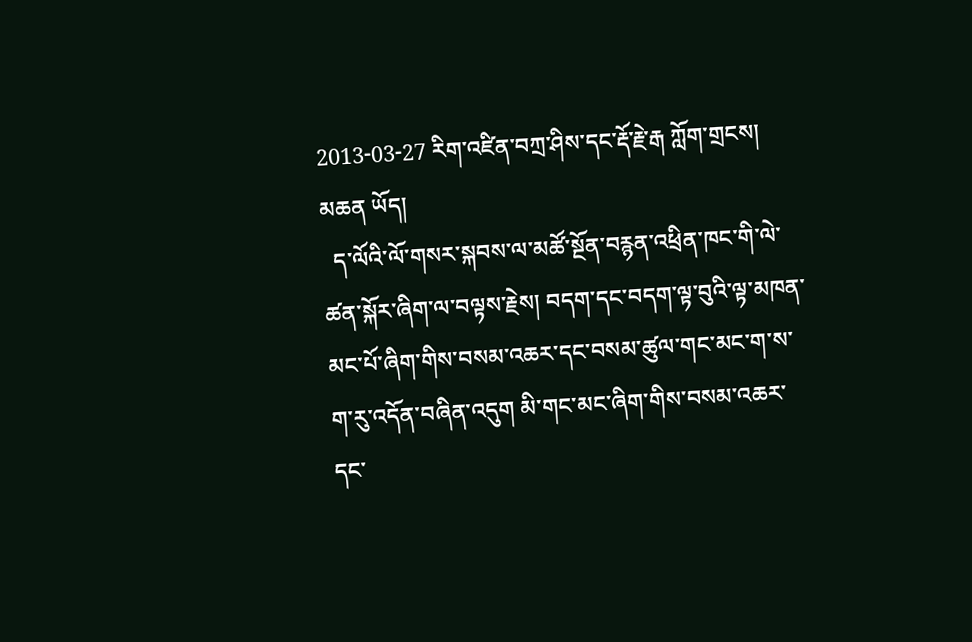2013-03-27 རིག་འཛིན་བཀྲ་ཤིས་དང་རྡོ་རྗེ་རྒ ཀློག་གྲངས། མཆན ཡོད།
  ད་ལོའི་ལོ་གསར་སྐབས་ལ་མཚོ་སྔོན་བརྙན་འཕྲིན་ཁང་གི་ལེ་ཚན་སྐོར་ཞིག་ལ་བལྟས་རྗེས། བདག་དང་བདག་ལྟ་བུའི་ལྟ་མཁན་མང་པོ་ཞིག་གིས་བསམ་འཆར་དང་བསམ་ཚུལ་གང་མང་ག་ས་ག་རུ་འདོན་བཞིན་འདུག མི་གང་མང་ཞིག་གིས་བསམ་འཆར་དང་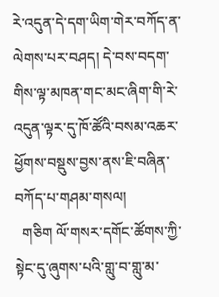རེ་འདུན་དེ་དག་ཡིག་གེར་བཀོད་ན་ལེགས་པར་བཤད། དེ་བས་བདག་གིས་ལྟ་མཁན་གང་མང་ཞིག་གི་རེ་འདུན་ལྟར་དུ་ཁོ་ཚོའི་བསམ་འཆར་ཕྱོགས་བསྡུས་བྱས་ནས་ཇི་བཞིན་བཀོད་པ་གཤམ་གསལ།
  གཅིག ལོ་གསར་དགོང་ཚོགས་ཀྱི་སྟེང་དུ་ཞུགས་པའི་གླུ་བ་གླུ་མ་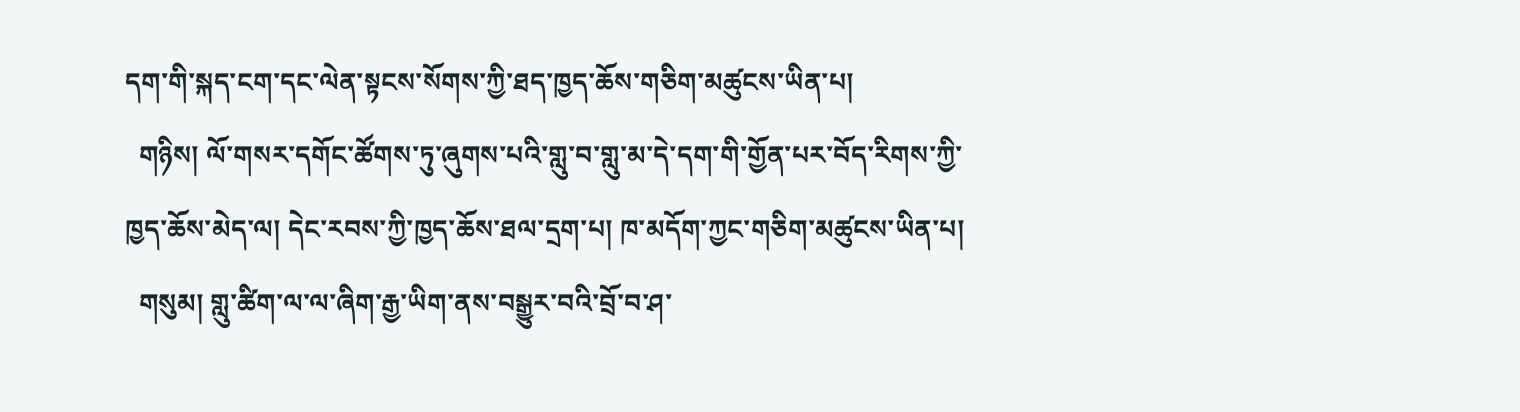དག་གི་སྐད་ངག་དང་ལེན་སྟངས་སོགས་ཀྱི་ཐད་ཁྱད་ཆོས་གཅིག་མཚུངས་ཡིན་པ།
  གཉིས། ལོ་གསར་དགོང་ཚོགས་ཏུ་ཞུགས་པའི་གླུ་བ་གླུ་མ་དེ་དག་གི་གྱོན་པར་བོད་རིགས་ཀྱི་ཁྱད་ཆོས་མེད་ལ། དེང་རབས་ཀྱི་ཁྱད་ཆོས་ཐལ་དྲག་པ། ཁ་མདོག་ཀྱང་གཅིག་མཚུངས་ཡིན་པ།
  གསུམ། གླུ་ཚིག་ལ་ལ་ཞིག་རྒྱ་ཡིག་ནས་བསྒྱུར་བའི་བྲོ་བ་ཤ་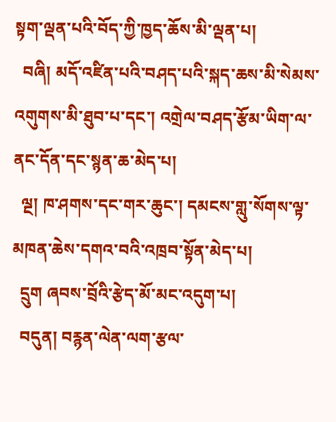སྟག་ལྡན་པའི་བོད་ཀྱི་ཁྱད་ཆོས་མི་ལྡན་པ།
  བཞི། མདོ་འཛིན་པའི་བཤད་པའི་སྐད་ཆས་མི་སེམས་འགུགས་མི་ཐུབ་པ་དང་། འགྲེལ་བཤད་རྩོམ་ཡིག་ལ་ནང་དོན་དང་སྙན་ཆ་མེད་པ།
  ལྔ། ཁ་ཤགས་དང་གར་ཆུང་། དམངས་གླུ་སོགས་ལྟ་མཁན་ཆེས་དགའ་བའི་འཁྲབ་སྟོན་མེད་པ།
  དྲུག ཞབས་བྲོའི་རྩེད་མོ་མང་འདུག་པ།
  བདུན། བརྙན་ལེན་ལག་རྩལ་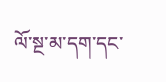ལོ་སྔ་མ་དག་དང་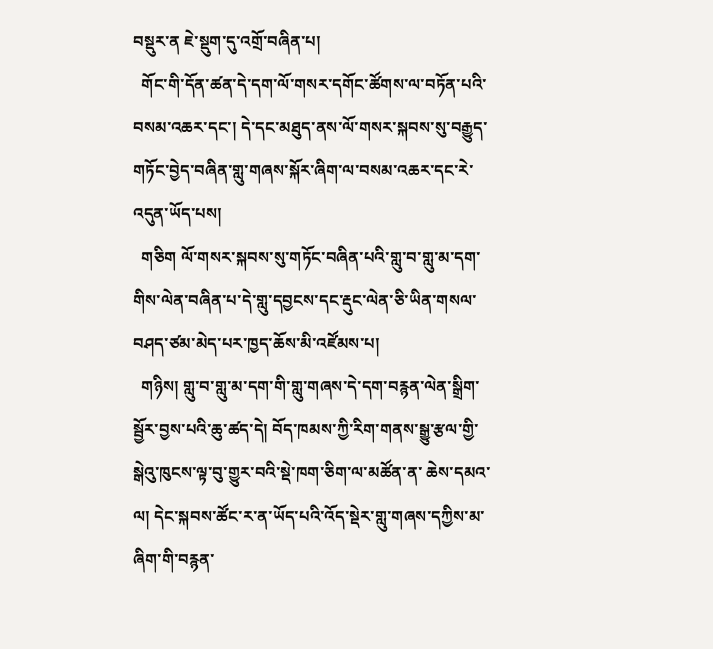བསྡུར་ན ཇེ་སྡུག་དུ་འགྲོ་བཞིན་པ།
  གོང་གི་དོན་ཚན་དེ་དག་ལོ་གསར་དགོང་ཚོགས་ལ་བཏོན་པའི་བསམ་འཆར་དང་། དེ་དང་མཐུད་ནས་ལོ་གསར་སྐབས་སུ་བརྒྱུད་གཏོང་བྱེད་བཞིན་གླུ་གཞས་སྐོར་ཞིག་ལ་བསམ་འཆར་དང་རེ་འདུན་ཡོད་པས།
  གཅིག ལོ་གསར་སྐབས་སུ་གཏོང་བཞིན་པའི་གླུ་བ་གླུ་མ་དག་གིས་ལེན་བཞིན་པ་དེ་གླུ་དབྱངས་དང་རྡུང་ལེན་ཅི་ཡིན་གསལ་བཤད་ཙམ་མེད་པར་ཁྱད་ཆོས་མི་འཛོམས་པ།
  གཉིས། གླུ་བ་གླུ་མ་དག་གི་གླུ་གཞས་དེ་དག་བརྙན་ལེན་སྒྲིག་སྦྱོར་བྱས་པའི་ཆུ་ཚད་དེ། བོད་ཁམས་ཀྱི་རིག་གནས་སྒྱུ་རྩལ་གྱི་སྒེའུ་ཁུངས་ལྟ་བུ་གྱུར་བའི་སྡེ་ཁག་ཅིག་ལ་མཚོན་ན་ ཆེས་དམའ་ལ། དེང་སྐབས་ཚོང་ར་ན་ཡོད་པའི་འོད་སྡེར་གླུ་གཞས་དཀྱིས་མ་ཞིག་གི་བརྙན་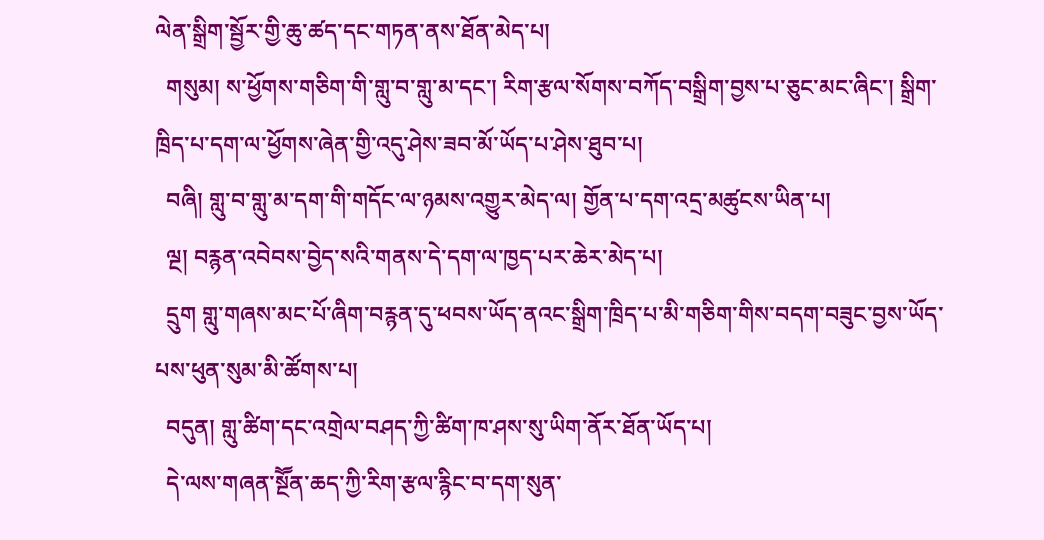ལེན་སྒྲིག་སྦྱོར་གྱི་ཆུ་ཚད་དང་གཏན་ནས་ཐོན་མེད་པ།
  གསུམ། ས་ཕྱོགས་གཅིག་གི་གླུ་བ་གླུ་མ་དང་། རིག་རྩལ་སོགས་བཀོད་བསྒྲིག་བྱས་པ་ཅུང་མང་ཞིང་། སྒྲིག་ཁྲིད་པ་དག་ལ་ཕྱོགས་ཞེན་གྱི་འདུ་ཤེས་ཟབ་མོ་ཡོད་པ་ཤེས་ཐུབ་པ།
  བཞི། གླུ་བ་གླུ་མ་དག་གི་གདོང་ལ་ཉམས་འགྱུར་མེད་ལ། གྱོན་པ་དག་འདྲ་མཚུངས་ཡིན་པ།
  ལྔ། བརྙན་འབེབས་བྱེད་སའི་གནས་དེ་དག་ལ་ཁྱད་པར་ཆེར་མེད་པ།
  དྲུག གླུ་གཞས་མང་པོ་ཞིག་བརྙན་དུ་ཕབས་ཡོད་ནའང་སྒྲིག་ཁྲིད་པ་མི་གཅིག་གིས་བདག་བཟུང་བྱས་ཡོད་པས་ཕུན་སུམ་མི་ཚོགས་པ།
  བདུན། གླུ་ཚིག་དང་འགྲེལ་བཤད་ཀྱི་ཚིག་ཁ་ཤས་སུ་ཡིག་ནོར་ཐོན་ཡོད་པ།
  དེ་ལས་གཞན་སྔཽན་ཆད་ཀྱི་རིག་རྩལ་རྙིང་བ་དག་སུན་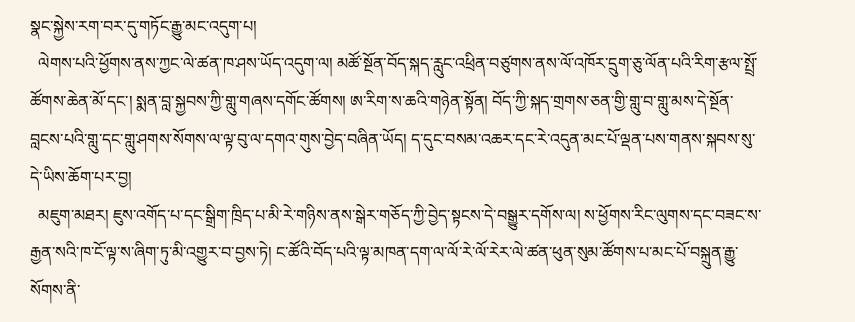སྣང་སྐྱེས་རག་བར་དུ་གཏོང་རྒྱུ་མང་འདུག་པ།
  ལེགས་པའི་ཕྱོགས་ནས་ཀྱང་ལེ་ཚན་ཁ་ཤས་ཡོད་འདུག་ལ། མཚོ་སྔོན་བོད་སྐད་རླུང་འཕྲིན་བཙུགས་ནས་ལོ་འཁོར་དྲུག་ཅུ་ལོན་པའི་རིག་རྩལ་སྤྲོ་ཚོགས་ཆེན་མོ་དང་། སྨན་བླ་སྐྱབས་ཀྱི་གླུ་གཞས་དགོང་ཚོགས། ཨ་རིག་ས་ཆའི་གཉེན་སྟོན། བོད་ཀྱི་སྐད་གྲགས་ཅན་གྱི་གླུ་བ་གླུ་མས་དེ་སྔོན་བླངས་པའི་གླུ་དང་གླུ་ཤགས་སོགས་ལ་ལྟ་བུ་ལ་དགའ་གུས་བྱེད་བཞིན་ཡོད། ད་དུང་བསམ་འཆར་དང་རེ་འདུན་མང་པོ་ལྡན་པས་གནས་སྐབས་སུ་དེ་ཡིས་ཆོག་པར་བྱ།
  མཇུག་མཐར། ཇུས་འགོད་པ་དང་སྒྲིག་ཁྲིད་པ་མི་རེ་གཉིས་ནས་སྒེར་གཅོད་ཀྱི་བྱེད་སྟངས་དེ་བསྒྱུར་དགོས་ལ། ས་ཕྱོགས་རིང་ལུགས་དང་བཟང་ས་རྒྱན་སའི་ཁ་ངོ་ལྟ་ས་ཞིག་ཏུ་མི་འགྱུར་བ་བྱས་ཏེ། ང་ཚོའི་བོད་པའི་ལྟ་མཁན་དག་ལ་ལོ་རེ་ལོ་རེར་ལེ་ཚན་ཕུན་སུམ་ཚོགས་པ་མང་པོ་བསྐྲུན་རྒྱུ་སོགས་ནི་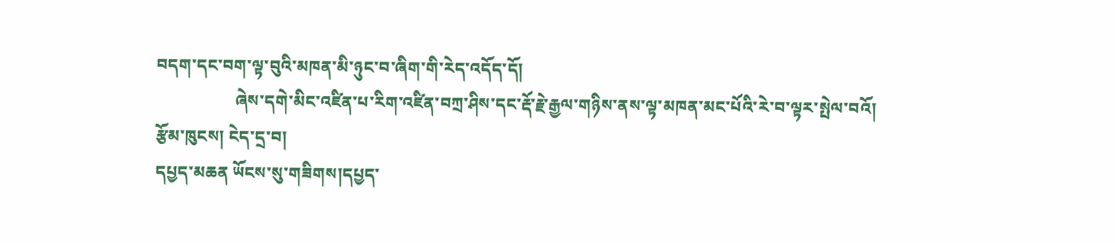བདག་དང་བག་ལྟ་བུའི་མཁན་མི་ཉུང་བ་ཞིག་གི་རེད་འདོད་དོ།
                   ཞེས་དགེ་མིང་འཛིན་པ་རིག་འཛིན་བཀྲ་ཤིས་དང་རྡོ་རྗེ་རྒྱལ་གཉིས་ནས་ལྟ་མཁན་མང་པོའི་རེ་བ་ལྟར་སྤེལ་བའོ།
རྩོམ་ཁུངས། ངེད་དྲ་བ།
དཔྱད་མཆན ཡོངས་སུ་གཟིགས།དཔྱད་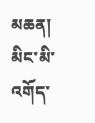མཆན།
མིང་མི་འགོད་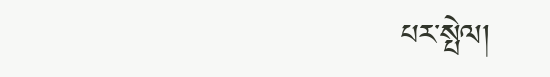པར་སྤེལ།